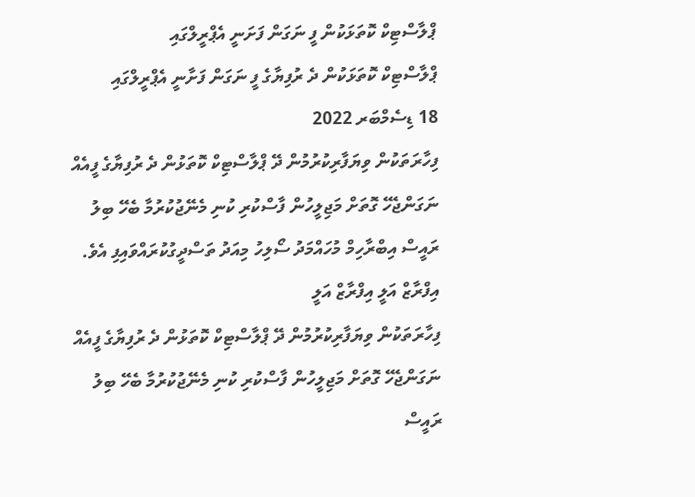ޕްލާސްޓިކް ކޮތަޅަކުން ފީ ނަގަން ފަށަނީ އެޕްރީލްގައި
ޕްލާސްޓިކް ކޮތަޅަކުން ދެ ރުފިޔާގެ ފީ ނަގަން ފަށާނީ އެޕްރީލްގައި
18 ޑިސެމްބަރ 2022
ފިހާރަތަކުން ވިޔަފާރިކުރުމުން ދޭ ޕްލާސްޓިކް ކޮތަޅުން ދެ ރުފިޔާގެ ފީއެއް ނަގަންޖެހޭ ގޮތަށް މަޖިލީހުން ފާސްކުރި ކުނި މެނޭޖުކުރުމާ ބެހޭ ބިލު ރައީސް އިބްރާހިމް މުހައްމަދު ސޯލިހު މިއަދު ތަސްދީގުކުރައްވައިފި އެވެ.
އިފްރާޒް އަލީ އިފްރާޒް އަލީ
ފިހާރަތަކުން ވިޔަފާރިކުރުމުން ދޭ ޕްލާސްޓިކް ކޮތަޅުން ދެ ރުފިޔާގެ ފީއެއް ނަގަންޖެހޭ ގޮތަށް މަޖިލީހުން ފާސްކުރި ކުނި މެނޭޖުކުރުމާ ބެހޭ ބިލު ރައީސް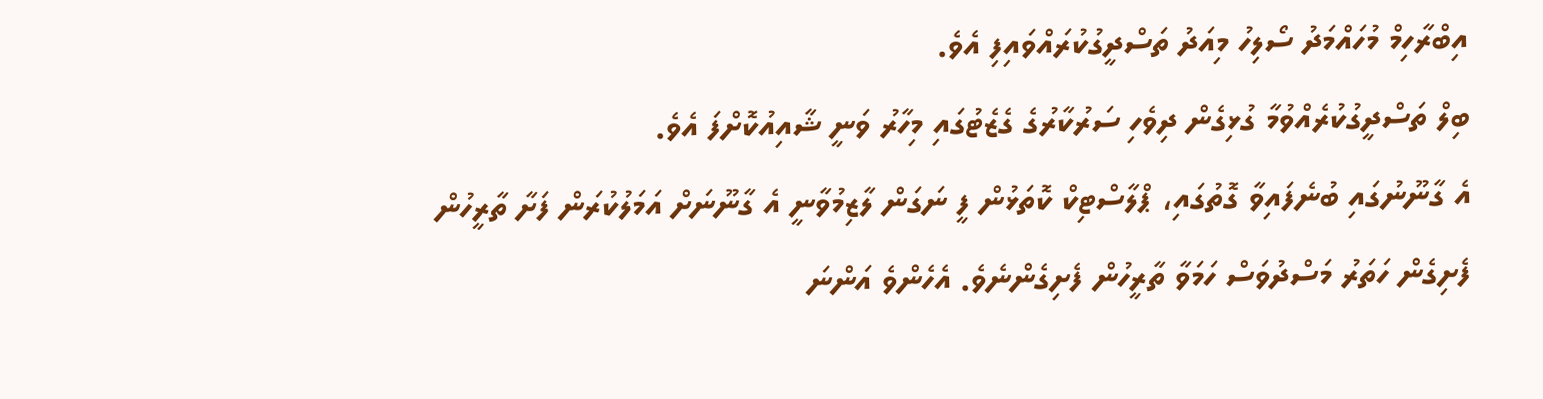އިބްރާހިމް މުހައްމަދު ސޯލިހު މިއަދު ތަސްދީގުކުރައްވައިފި އެވެ.
ބިލް ތަސްދީގުކުރެއްވުމާ ގުޅިގެން ދިވެހި ސަރުކާރުގެ ގެޒެޓުގައި މިހާރު ވަނީ ޝާއިއުކޮށްފަ އެވެ.
އެ ގާނޫނުގައި ބުނެފައިވާ ގޮތުގައި، ޕްލާސްޓިކް ކޮތަޅުން ފީ ނަގަން ލާޒިމުވާނީ އެ ގާނޫނަށް އަމަލުކުރަން ފަށާ ތާރީހުން ފެށިގެން ހަތަރު މަސްދުވަސް ހަމަވާ ތާރީހުން ފެށިގެންނެވެ. އެހެންވެ އަންނަ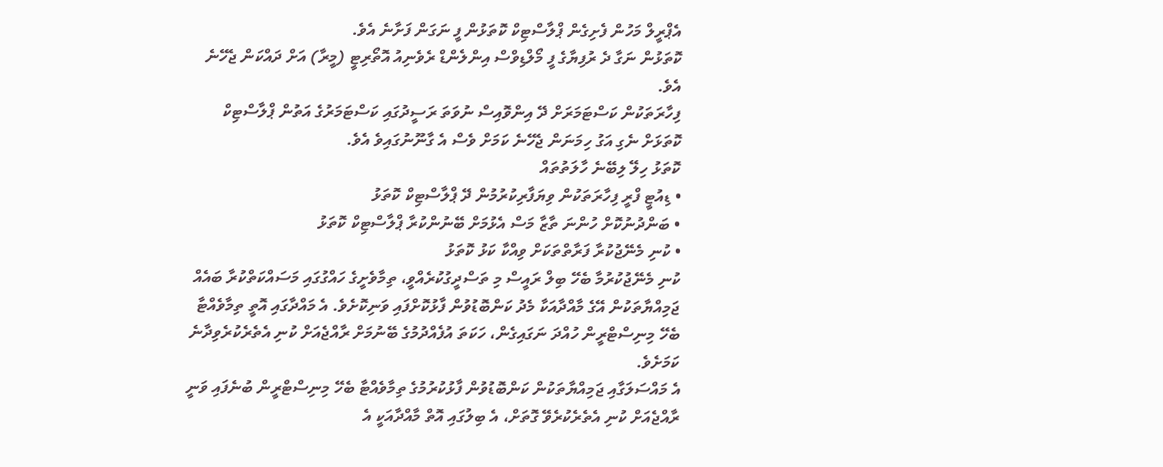އެޕްރީލް މަހުން ފެށިގެން ޕްލާސްޓިކް ކޮތަޅުން ފީ ނަގަން ފަށާނެ އެވެ.
ކޮތަޅުން ނަގާ ދެ ރުފިޔާގެ ފީ މޯލްޑިވްސް އިންލެންޑް ރެވެނިއު އޮތޯރިޓީ (މީރާ) އަށް ދައްކަން ޖެހޭނެ އެވެ.
ފިހާރަތަކުން ކަސްޓަމަރަށް ދޭ އިންވޮއިސް ނުވަތަ ރަސީދުގައި ކަސްޓަމަރުގެ އަތުން ޕްލާސްޓިކް ކޮތަޅަށް ނެގި އަގު ހިމަނަން ޖެހޭނެ ކަމަށް ވެސް އެ ގާނޫނުގައިވެ އެވެ.
ކޮތަޅު ހިލޭ ލިބޭނެ ހާލަތުތައް
• ޑިއުޓީ ފްރީ ފިހާރަތަކުން ވިޔަފާރިކުރުމުން ދޭ ޕްލާސްޓިކް ކޮތަޅު
• ބަންދުނުކޮށް ހުންނަ ތާޒާ މަސް އެޅުމަށް ބޭނުންކުރާ ޕްލާސްޓިކް ކޮތަޅު
• ކުނި މެނޭޖުކުރާ ފަރާތްތަކަށް ވިއްކާ ކަޅު ކޮތަޅު
ކުނި މެނޭޖުކުރުމާ ބެހޭ ބިލް ރައީސް މި ތަސްދީގުކުރެއްވީ، ތިމާވެށީގެ ހައްގުގައި މަސައްކަތްކުރާ ބައެއް ޖަމިއްޔާތަކުން އޭގެ މާއްދާއަކާ މެދު ކަންބޮޑުވުން ފާޅުކޮށްފައި ވަނިކޮށެވެ. އެ މައްދާގައި އޮތީ ތިމާވެއްޓާ ބެހޭ މިނިސްޓްރީން ހުއްދަ ނަގައިގެން، ހަކަތަ އުފެއްދުމުގެ ބޭނުމަށް ރާއްޖެއަށް ކުނި އެތެރެކުރެވިދާނެ ކަމަށެވެ.
އެ މައްސަލަގާއި ޖަމިއްޔާތަކުން ކަންބޮޑުވުން ފާޅުކުރުމުގެ ތިމާވެއްޓާ ބެހޭ މިނިސްޓްރީން ބުނެފައި ވަނީ ރާއްޖެއަށް ކުނި އެތެރެކުރެވޭ ގޮތަށް، އެ ބިލުގައި އޮތް މާއްދާއަކީ އެ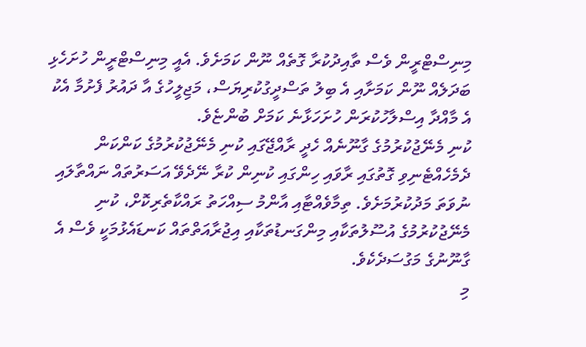މިނިސްޓްރީން ވެސް ތާއިދުކުރާ ގޮތެއް ނޫން ކަމަށެވެ. އެއީ މިނިސްޓްރީން ހުށަހެޅި ބަދަލެއް ނޫން ކަމަށާއި އެ ބިލު ތަސްދީގުކުރިޔަސް، މަޖިލީހުގެ އާ ދައުރު ފެށުމާ އެކު އެ މާއްދާ އިސްލާހުކުރަން ހުށަހަޅާނެ ކަމަށް ބުންޏެވެ.
ކުނި މެނޭޖުކުރުމުގެ ގާނޫނެއް ހެދީ ރާއްޖޭގައި ކުނި މެނޭޖުކުރުމުގެ ކަންކަން ދެމެހެއްޓެނިވި ގޮތުގައި ރާވައި ހިންގައި ކުނިން ކުރާ ނޭދެވޭ އަސަރުތައް ނައްތާލައި ނުވަތަ މަދުކުރުމަށެވެ. ތިމާވެއްޓާއި އާންމު ސިއްހަތު ރައްކާތެރިކޮށް، ކުނި މެނޭޖުކުރުމުގެ އުސޫލުތަކާއި މިންގަނޑުތަކާއި އިޖުރާއަތްތައް ކަނޑައެޅުމަކީ ވެސް އެ ގާނޫނުގެ މަގުސަދެކެވެ.
މި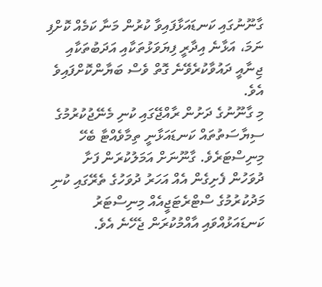ގާނޫނުގައި ކަނޑައަޅާފައިވާ ކުރުން މަނާ ކަމެއް ކޮށްފި ނަމަ، އަޅާނެ އިދާރީ ފިޔަވަޅުތަކާއި އަދަބުތަކާއި ޖިނާއީ ދައުވާކުރެވޭނެ ގޮތް ވެސް ބަޔާންކޮށްފައިވެ އެވެ.
މި ގާނޫނުގެ ދަށުން ރާއްޖޭގައި ކުނި މެނޭޖުކުރުމުގެ ސިޔާސަތުތައް ކަނޑައަޅާނީ ތިމާވެއްޓާ ބެހޭ މިނިސްޓަރެވެ. ގާނޫނަށް އަމަލުކުރަން ފަށާ ދުވަހުން ފެށިގެން އެއް އަހަރު ދުވަހުގެ ތެރޭގައި ކުނި މަދުކުރުމުގެ ސްޓްރެޓަޖީއެއް މިނިސްޓަރު ކަނޑައަޅުއްވައި އާއްމުކުރަން ޖެހޭނެ އެވެ.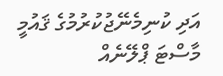އަދި ކުނިމެނޭޖުކުރުމުގެ ޤައުމީ މާސްޓަ ޕްލޭނެއް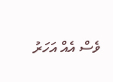ވެސް އެއް އަހަރު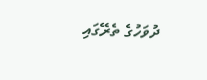ދުވަހުގެ ތެރޭގައި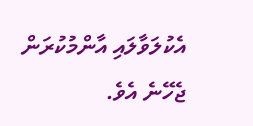އެކުލަވާލައި އާންމުކުރަން ޖެހޭނެ އެވެ.